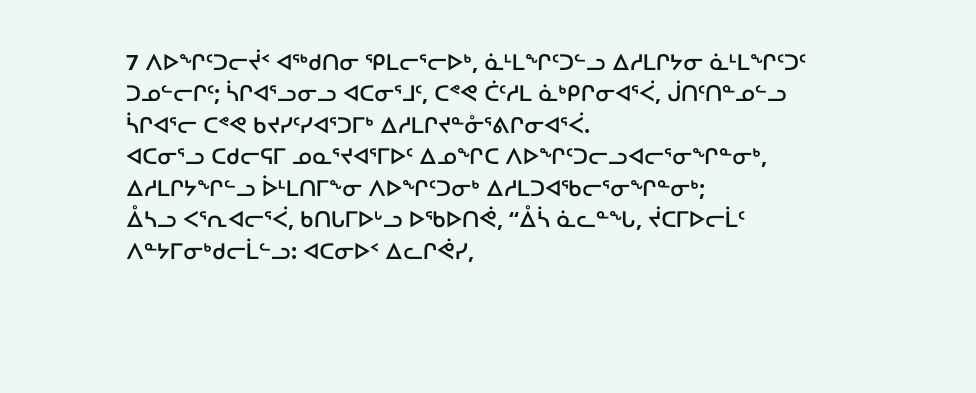7 ᐱᐅᖏᑦᑐᓕᔫᑉ ᐊᖅᑯᑎᓂ ᕿᒪᓕᕐᓕᐅᒃ, ᓈᒻᒪᖏᑦᑐᓪᓗ ᐃᓱᒪᒋᔭᓂ ᓈᒻᒪᖏᑦᑐᑦ ᑐᓄᓪᓕᒋᑦ; ᓵᒋᐊᕐᓗᓂᓗ ᐊᑕᓂᕐᒧᑦ, ᑕᕝᕙ ᑖᑦᓱᒪ ᓈᒃᑭᒋᓂᐊᕐᐹ, ᒎᑎᑦᑎᓐᓄᓪᓗ ᓵᒋᐊᕐᓕ ᑕᕝᕙ ᑲᔪᓯᑦᓯᐊᕐᑐᒥᒃ ᐃᓱᒪᒋᔪᓐᓁᕐᕕᒋᓂᐊᕐᐹ.
ᐊᑕᓂᕐᓗ ᑕᑯᓕᕋᒥ ᓄᓇᕐᔪᐊᕐᒥᐅᑦ ᐃᓄᖏᑕ ᐱᐅᖏᑦᑐᓕᓗᐊᓕᕐᓂᖏᓐᓂᒃ, ᐃᓱᒪᒋᔭᖏᓪᓗ ᐆᒻᒪᑎᒥᖕᓂ ᐱᐅᖏᑦᑐᓂᒃ ᐃᓱᒪᑐᐊᖃᓕᕐᓂᖏᓐᓂᒃ;
ᐂᓴᓗ ᐸᕐᕆᐊᓕᕐᐹ, ᑲᑎᒐᒥᐅᒡᓗ ᐅᖃᐅᑎᕚ, “ᐂᓵ ᓈᓚᓐᖓ, ᔫᑕᒥᐅᓕᒫᑦ ᐱᓐᔭᒥᓂᒃᑯᓕᒫᓪᓗ: ᐊᑕᓂᐅᑉ ᐃᓚᒋᕚᓯ,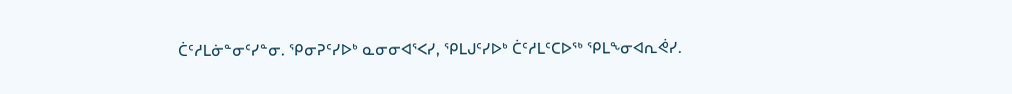ᑖᑦᓱᒪᓃᓐᓂᑦᓯᓐᓂ. ᕿᓂᕈᑦᓯᐅᒃ ᓇᓂᓂᐊᕐᐸᓯ, ᕿᒪᒍᑦᓯᐅᒃ ᑖᑦᓱᒪᑦᑕᐅᖅ ᕿᒪᖕᓂᐊᕆᕚᓯ.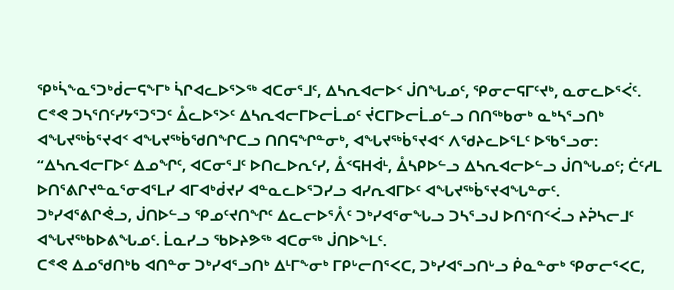ᕿᒃᓵᖕᓇᕐᑐᒃᑰᓕᕋᖕᒥᒃ ᓵᒋᐊᓚᐅᕐᐳᖅ ᐊᑕᓂᕐᒧᑦ, ᐃᓴᕆᐊᓕᐅᑉ ᒎᑎᖓᓄᑦ, ᕿᓂᓕᕋᒥᑦᔪᒃ, ᓇᓂᓚᐅᕐᐹᑦ.
ᑕᕝᕙ ᑐᓴᕐᑎᑦᓯᔭᕐᑐᕐᑐᑦ ᐂᓚᐅᕐᐳᑦ ᐃᓴᕆᐊᓕᒥᐅᓕᒫᓄᑦ ᔫᑕᒥᐅᓕᒫᓄᓪᓗ ᑎᑎᖅᑲᓂᒃ ᓇᒃᓴᕐᓗᑎᒃ ᐊᖓᔪᖅᑳᕐᔪᐊᑉ ᐊᖓᔪᖅᑳᖁᑎᖏᑕᓗ ᑎᑎᕋᖏᓐᓂᒃ, ᐊᖓᔪᖅᑳᕐᔪᐊᑉ ᐱᖁᔨᓚᐅᕐᒪᑦ ᐅᖃᕐᓗᓂ: “ᐃᓴᕆᐊᓕᒥᐅᑦ ᐃᓄᖏᑦ, ᐊᑕᓂᕐᒧᑦ ᐅᑎᓚᐅᕆᑦᓯ, ᐂᑉᕋᕼᐋᒻ, ᐂᓴᑭᐅᓪᓗ ᐃᓴᕆᐊᓕᐅᓪᓗ ᒎᑎᖓᓄᑦ; ᑖᑦᓱᒪ ᐅᑎᕐᕕᒋᔪᓐᓇᕐᓂᐊᕐᒪᓯ ᐊᒥᐊᒃᑰᔪᓯ ᐊᓐᓇᓚᐅᕐᑐᓯᓗ ᐊᓯᕆᐊᒥᐅᑦ ᐊᖓᔪᖅᑳᕐᔪᐊᖓᓐᓂᑦ.
ᑐᒃᓯᐊᕐᕕᒋᕚᓗ, ᒎᑎᐅᓪᓗ ᕿᓄᑦᔪᑎᖏᑦ ᐃᓚᓕᐅᕐᐰᑦ ᑐᒃᓯᐊᕐᓂᖓᓗ ᑐᓴᕐᓗᒍ ᐅᑎᕐᑎᑉᐹᓗ ᔨᕉᓴᓕᒧᑦ ᐊᖓᔪᖅᑲᐅᕕᖓᓄᑦ. ᒫᓇᓯᓗ ᖃᐅᔨᕗᖅ ᐊᑕᓂᖅ ᒎᑎᐅᖕᒪᑦ.
ᑕᕝᕙ ᐃᓄᖁᑎᒃᑲ ᐊᑎᓐᓂ ᑐᒃᓯᐊᕐᓗᑎᒃ ᐃᒻᒥᖕᓂᒃ ᒥᑭᒡᓕᑎᕐᐸᑕ, ᑐᒃᓯᐊᕐᓗᑎᒡᓗ ᑮᓇᓐᓂᒃ ᕿᓂᓕᕐᐸᑕ,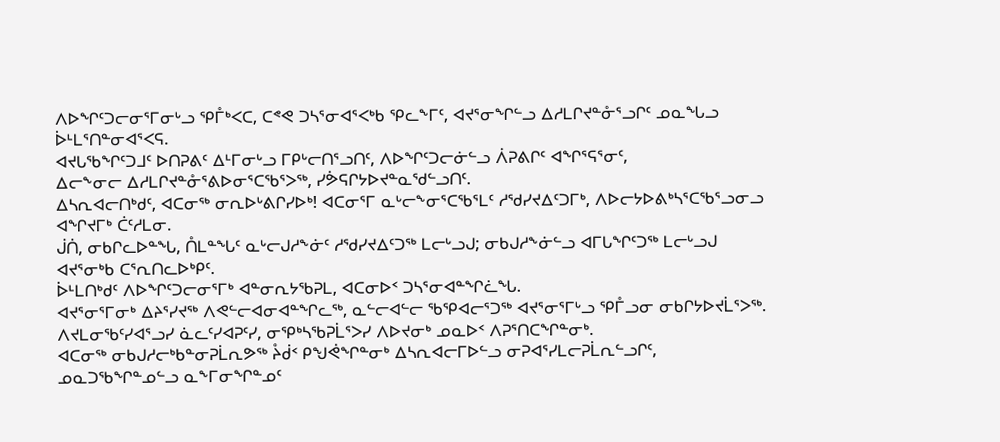ᐱᐅᖏᑦᑐᓕᓂᕐᒥᓂᒡᓗ ᕿᒤᒃᐸᑕ, ᑕᕝᕙ ᑐᓴᕐᓂᐊᕐᐸᒃᑲ ᕿᓚᖕᒥᑦ, ᐊᔪᕐᓂᖏᓪᓗ ᐃᓱᒪᒋᔪᓐᓁᕐᓗᒋᑦ ᓄᓇᖓᓗ ᐆᒻᒪᕐᑎᓐᓂᐊᕐᐸᕋ.
ᐊᔪᒐᖃᖏᑦᑐᒧᑦ ᐅᑎᕈᕕᑦ ᐃᒻᒥᓂᒡᓗ ᒥᑭᒡᓕᑎᕐᓗᑎᑦ, ᐱᐅᖏᑦᑐᓕᓃᓪᓗ ᐲᕈᕕᒋᑦ ᐊᖏᕐᕋᕐᓂᑦ,
ᐃᓕᖕᓂᓕ ᐃᓱᒪᒋᔪᓐᓁᕐᕕᐅᓂᕐᑕᖃᕐᐳᖅ, ᓯᕘᕋᒋᔭᐅᔪᓐᓇᖁᓪᓗᑎᑦ.
ᐃᓴᕆᐊᓕᑎᒃᑯᑦ, ᐊᑕᓂᖅ ᓂᕆᐅᒡᕕᒋᓯᐅᒃ! ᐊᑕᓂᕐᒥ ᓇᒡᓕᖕᓂᕐᑕᖃᕐᒪᑦ ᓱᖁᓯᔪᐃᑦᑐᒥᒃ, ᐱᐅᓕᔭᐅᕕᒃᓴᕐᑕᖃᕐᓗᓂᓗ ᐊᖏᔪᒥᒃ ᑖᑦᓱᒪᓂ.
ᒎᑏ, ᓂᑲᒋᓚᐅᓐᖓ, ᑍᒪᓐᖓᑦ ᓇᒡᓕᒍᓱᖕᓃᑦ ᓱᖁᓯᔪᐃᑦᑐᖅ ᒪᓕᒡᓗᒍ; ᓂᑲᒍᓱᖕᓃᓪᓗ ᐊᒥᒐᖏᑦᑐᖅ ᒪᓕᒡᓗᒍ ᐊᔪᕐᓂᒃᑲ ᑕᕐᕆᑎᓚᐅᒃᑭᑦ.
ᐆᒻᒪᑎᒃᑯᑦ ᐱᐅᖏᑦᑐᓕᓂᕐᒥᒃ ᐊᓐᓂᕆᔭᖃᕈᒪ, ᐊᑕᓂᐅᑉ ᑐᓴᕐᓂᐊᓐᖏᓛᖓ.
ᐊᔪᕐᓂᕐᒥᓂᒃ ᐃᔨᕐᓯᔪᖅ ᐱᕙᓪᓕᐊᓂᐊᓐᖏᓚᖅ, ᓇᓪᓕᐊᓪᓕ ᖃᕿᐊᓕᕐᑐᖅ ᐊᔪᕐᓂᕐᒥᒡᓗ ᕿᒤᓗᓂ ᓂᑲᒋᔭᐅᔪᒫᕐᐳᖅ.
ᐱᔪᒪᓂᖃᑦᓯᐊᕐᓗᓯ ᓈᓚᑦᓯᐊᕈᑦᓯ, ᓂᕿᒃᓴᖃᕈᒫᕐᐳᓯ ᐱᐅᔪᓂᒃ ᓄᓇᐅᑉ ᐱᕈᕐᑎᑕᖏᓐᓂᒃ.
ᐊᑕᓂᖅ ᓂᑲᒍᓱᓕᒃᑲᓐᓂᕈᒫᕆᕗᖅ ᔧᑰᑉ ᑭᖑᕚᖏᓐᓂᒃ ᐃᓴᕆᐊᓕᒥᐅᓪᓗ ᓂᕈᐊᕐᓯᒪᓕᕈᒫᕆᓪᓗᒋᑦ, ᓄᓇᑐᖃᖏᓐᓄᓪᓗ ᓇᖕᒥᓂᖏᓐᓄᑦ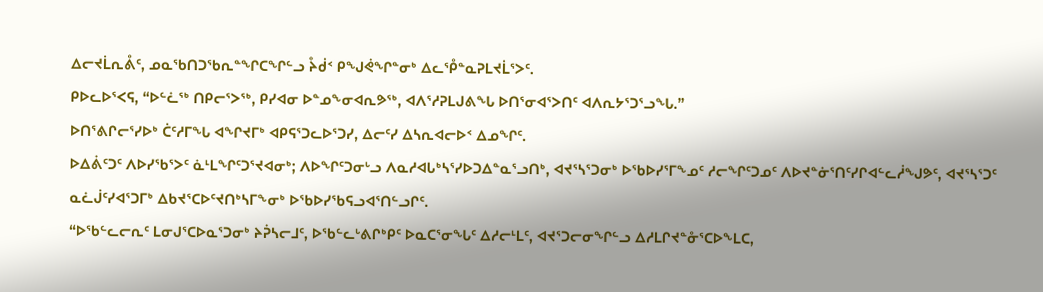ᐃᓕᔪᒫᕆᕔᑦ, ᓄᓇᖃᑎᑐᖃᕆᓐᖏᑕᖏᓪᓗ ᔧᑰᑉ ᑭᖑᕚᖏᓐᓂᒃ ᐃᓚᕾᓐᓇᕈᒪᔪᒫᕐᐳᑦ.
ᑭᐅᓚᐅᕐᐸᕋ, “ᐅᓪᓛᖅ ᑎᑭᓕᕐᐳᖅ, ᑭᓯᐊᓂ ᐅᓐᓄᖕᓂᐊᕆᕗᖅ, ᐊᐱᕐᓱᕈᒪᒍᕕᖓ ᐅᑎᕐᓂᐊᕐᐳᑎᑦ ᐊᐱᕆᔭᕐᑐᕐᓗᖓ.”
ᐅᑎᕐᕕᒋᓕᕐᓯᐅᒃ ᑖᑦᓱᒥᖓ ᐊᖏᔪᒥᒃ ᐊᑭᕋᕐᑐᓚᐅᕐᑐᓯ, ᐃᓕᑦᓯ ᐃᓴᕆᐊᓕᐅᑉ ᐃᓄᖏᑦ.
ᐅᐃᕖᑦᑐᑦ ᐱᐅᓯᖃᕐᐳᑦ ᓈᒻᒪᖏᑦᑐᕐᔪᐊᓂᒃ; ᐱᐅᖏᑦᑐᓂᒡᓗ ᐱᓇᓱᐊᒐᒃᓴᕐᓯᐅᑐᐃᓐᓇᕐᓗᑎᒃ, ᐊᔪᕐᓴᕐᑐᓂᒃ ᐅᖃᐅᓯᕐᒥᖕᓄᑦ ᓱᓕᖏᑦᑐᓄᑦ ᐱᐅᔪᓐᓃᕐᑎᑦᓯᒋᐊᓪᓚᓲᖑᕗᑦ, ᐊᔪᕐᓴᕐᑐᑦ ᓇᓛᒎᑦᓯᐊᕐᑐᒥᒃ ᐃᑲᔪᕐᑕᐅᑦᔪᑎᒃᓴᒥᖕᓂᒃ ᐅᖃᐅᓯᖃᕋᓗᐊᕐᑎᓪᓗᒋᑦ.
“ᐅᖃᓪᓚᓕᕆᑦ ᒪᓂᒍᕐᑕᐅᓇᕐᑐᓂᒃ ᔨᕉᓴᓕᒧᑦ, ᐅᖃᓪᓚᒡᕕᒋᒃᑭᑦ ᐅᓇᑕᕐᓂᖓᑦ ᐃᓱᓕᒻᒪᑦ, ᐊᔪᕐᑐᓕᓂᖏᓪᓗ ᐃᓱᒪᒋᔪᓐᓁᕐᑕᐅᖕᒪᑕ,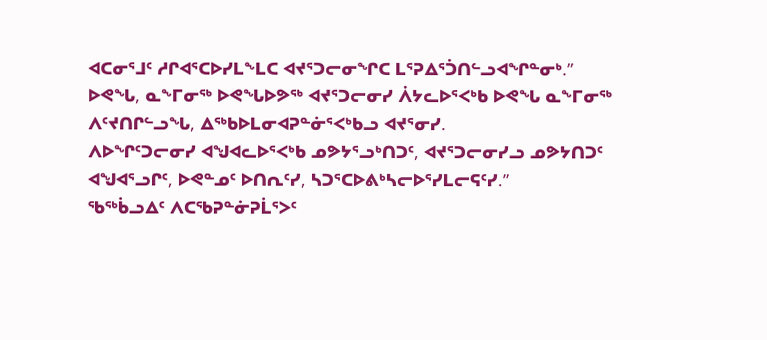ᐊᑕᓂᕐᒧᑦ ᓱᒋᐊᕐᑕᐅᓯᒪᖕᒪᑕ ᐊᔪᕐᑐᓕᓂᖏᑕ ᒪᕐᕈᐃᕐᑑᑎᓪᓗᐊᖏᓐᓂᒃ.”
ᐅᕙᖓ, ᓇᖕᒥᓂᖅ ᐅᕙᖓᐅᕗᖅ ᐊᔪᕐᑐᓕᓂᓯ ᐲᔭᓚᐅᕐᐸᒃᑲ ᐅᕙᖓ ᓇᖕᒥᓂᖅ ᐱᑦᔪᑎᒋᓪᓗᖓ, ᐃᖅᑲᐅᒪᓂᐊᕈᓐᓃᕐᐸᒃᑲᓗ ᐊᔪᕐᓂᓯ.
ᐱᐅᖏᑦᑐᓕᓂᓯ ᐊᖑᐊᓚᐅᕐᐸᒃᑲ ᓄᕗᔭᕐᓗᒃᑎᑐᑦ, ᐊᔪᕐᑐᓕᓂᓯᓗ ᓄᕗᔭᑎᑐᑦ ᐊᖑᐊᕐᓗᒋᑦ, ᐅᕙᓐᓄᑦ ᐅᑎᕆᑦᓯ, ᓴᑐᕐᑕᐅᕕᒃᓴᓕᐅᕐᓯᒪᓕᕋᑦᓯ.”
ᖃᖅᑳᓗᐃᑦ ᐱᑕᖃᕈᓐᓃᕈᒫᕐᐳᑦ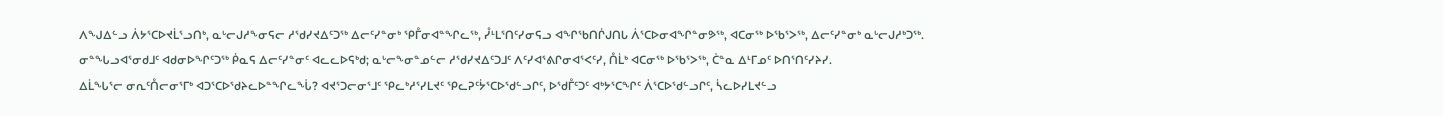ᐱᖑᐃᓪᓗ ᐲᔭᕐᑕᐅᔪᒫᕐᓗᑎᒃ, ᓇᒡᓕᒍᓱᖕᓂᕋᓕ ᓱᖁᓯᔪᐃᑦᑐᖅ ᐃᓕᑦᓯᓐᓂᒃ ᕿᒤᓂᐊᓐᖏᓚᖅ, ᓮᒻᒪᕐᑎᑦᓯᓂᕋᓗ ᐊᖏᖃᑎᒌᒍᑎᒐ ᐲᕐᑕᐅᓂᐊᖏᓐᓂᕗᖅ, ᐊᑕᓂᖅ ᐅᖃᕐᐳᖅ, ᐃᓕᑦᓯᓐᓂᒃ ᓇᒡᓕᒍᓱᒃᑐᖅ.
ᓂᓐᖓᓗᐊᕐᓂᑯᒧᑦ ᐊᑯᓂᐅᖏᑦᑐᖅ ᑮᓇᕋ ᐃᓕᑦᓯᓐᓂᑦ ᐊᓚᓚᐅᕋᒃᑯ; ᓇᒡᓕᖕᓂᓐᓄᓪᓕ ᓱᖁᓯᔪᐃᑦᑐᒧᑦ ᐱᑦᓯᐊᕐᕕᒋᓂᐊᕐᐸᑦᓯ, ᑍᒫᒃ ᐊᑕᓂᖅ ᐅᖃᕐᐳᖅ, ᑖᓐᓇ ᐃᒻᒥᓄᑦ ᐅᑎᕐᑎᑦᓯᔨᓯ.
ᐃᒫᖓᕐᓕ ᓂᕆᑦᑍᓕᓂᕐᒥᒃ ᐊᑐᕐᑕᐅᖁᔨᓚᐅᓐᖏᓚᖔ? ᐊᔪᕐᑐᓕᓂᕐᒧᑦ ᕿᓚᒃᓱᕐᓯᒪᔪᑦ ᕿᓚᕈᑦᔮᕐᑕᐅᖁᓪᓗᒋᑦ, ᐅᖁᒤᑦᑐᑦ ᐊᒃᔭᕐᑕᖏᑦ ᐲᕐᑕᐅᖁᓪᓗᒋᑦ, ᓵᓚᐅᓯᒪᔪᓪᓗ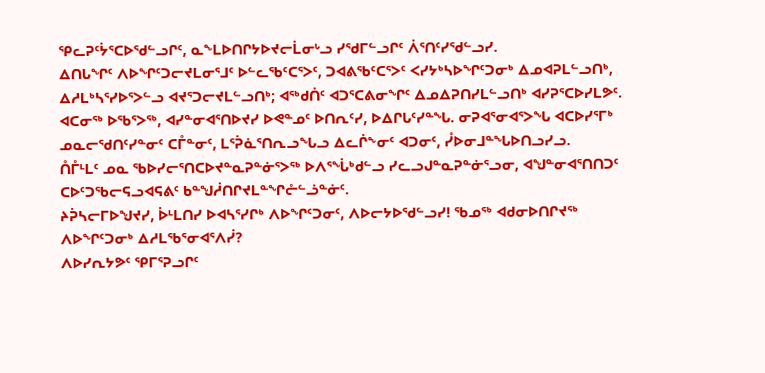ᕿᓚᕈᑦᔮᕐᑕᐅᖁᓪᓗᒋᑦ, ᓇᖕᒪᐅᑎᒋᔭᐅᔪᓕᒫᓂᒡᓗ ᓯᖁᒥᓪᓗᒋᑦ ᐲᕐᑎᑦᓯᖁᓪᓗᓯ.
ᐃᑎᒐᖏᑦ ᐱᐅᖏᑦᑐᓕᔪᒪᓂᕐᒧᑦ ᐅᓪᓚᖃᑦᑕᕐᐳᑦ, ᑐᐊᕕᖃᑦᑕᕐᐳᑦ ᐸᓯᔭᒃᓴᐅᖏᑦᑐᓂᒃ ᐃᓄᐊᕈᒪᓪᓗᑎᒃ, ᐃᓱᒪᒃᓴᕐᓯᐅᕐᐳᓪᓗ ᐊᔪᕐᑐᓕᔪᒪᓪᓗᑎᒃ; ᐊᖅᑯᑏᑦ ᐊᑐᕐᑕᕕᓂᖏᑦ ᐃᓄᐃᕈᑎᓯᒪᓪᓗᑎᒃ ᐊᓯᕈᕐᑕᐅᓯᒪᕗᑦ.
ᐊᑕᓂᖅ ᐅᖃᕐᐳᖅ, ᐊᓯᓐᓂᐊᕐᑎᐅᔪᓯ ᐅᕙᓐᓄᑦ ᐅᑎᕆᑦᓯ, ᐅᐃᒋᒐᑦᓯᓐᖓ. ᓂᕈᐊᕐᓂᐊᕐᐳᖓ ᐊᑕᐅᓯᕐᒥᒃ ᓄᓇᓕᖁᑎᑦᓯᓐᓂᑦ ᑕᒤᓐᓂᑦ, ᒪᕐᕉᓈᕐᑎᕆᓗᖓᓗ ᐃᓚᒌᖕᓂᑦ ᐊᑐᓂᑦ, ᓮᐅᓂᒧᓐᖓᐅᑎᓗᓯᓗ.
ᑍᒤᒻᒪᑦ ᓄᓇ ᖃᐅᓯᓕᕐᑎᑕᐅᔪᓐᓇᕈᓐᓃᕐᐳᖅ ᐅᐱᕐᖔᒃᑯᓪᓗ ᓯᓚᓗᒍᓐᓇᕈᓐᓃᕐᓗᓂ, ᐊᖑᓐᓂᐊᕐᑎᑎᑐᑦ ᑕᐅᑦᑐᖃᓕᕋᓗᐊᕋᕕᑦ ᑲᓐᖑᓲᑎᒋᔪᒪᓐᖏᓔᓪᓘᓐᓃᑦ.
ᔨᕉᓴᓕᒥᐅᖑᔪᓯ, ᐆᒻᒪᑎᓯ ᐅᐊᓴᕐᓯᒋᒃ ᐱᐅᖏᑦᑐᓂᑦ, ᐱᐅᓕᔭᐅᖁᓪᓗᓯ! ᖃᓄᖅ ᐊᑯᓂᐅᑎᒋᔪᖅ ᐱᐅᖏᑦᑐᓂᒃ ᐃᓱᒪᖃᕐᓂᐊᕐᐱᓰ?
ᐱᐅᓯᕆᔭᕗᑦ ᕿᒥᕐᕈᓗᒋᑦ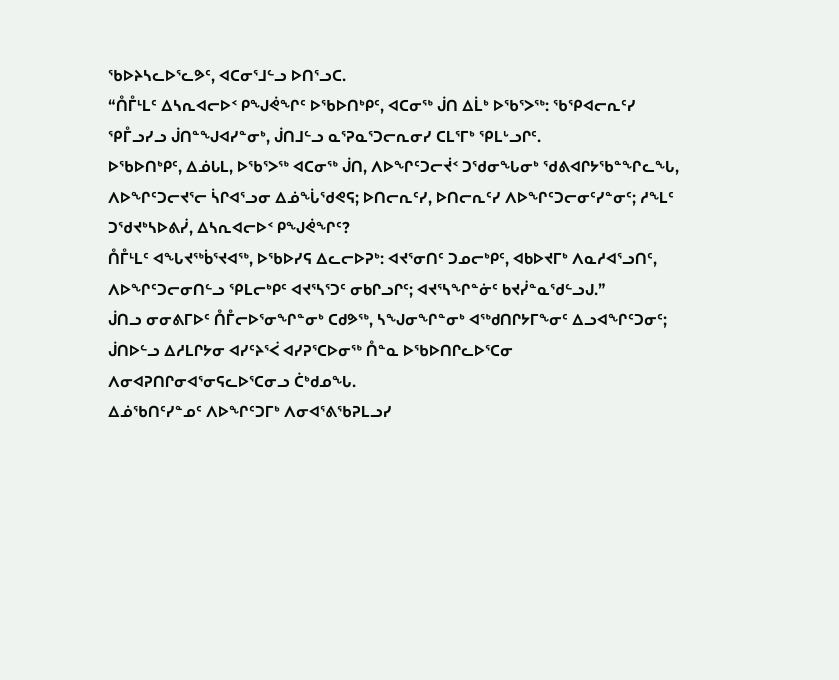ᖃᐅᔨᓴᓚᐅᕐᓚᕗᑦ, ᐊᑕᓂᕐᒧᓪᓗ ᐅᑎᕐᓗᑕ.
“ᑍᒤᒻᒪᑦ ᐃᓴᕆᐊᓕᐅᑉ ᑭᖑᕚᖏᑦ ᐅᖃᐅᑎᒃᑭᑦ, ᐊᑕᓂᖅ ᒎᑎ ᐃᒫᒃ ᐅᖃᕐᐳᖅ: ᖃᕿᐊᓕᕆᑦᓯ ᕿᒤᓗᓯᓗ ᒎᑎᓐᖑᐊᓯᓐᓂᒃ, ᒎᑎᒧᓪᓗ ᓇᕐᕈᓇᕐᑐᓕᕆᓂᓯ ᑕᒪᕐᒥᒃ ᕿᒪᒡᓗᒋᑦ.
ᐅᖃᐅᑎᒃᑭᑦ, ᐃᓅᒐᒪ, ᐅᖃᕐᐳᖅ ᐊᑕᓂᖅ ᒎᑎ, ᐱᐅᖏᑦᑐᓕᔫᑉ ᑐᖁᓂᖓᓂᒃ ᖁᕕᐊᒋᔭᖃᓐᖏᓚᖓ, ᐱᐅᖏᑦᑐᓕᔪᕐᓕ ᓵᒋᐊᕐᓗᓂ ᐃᓅᖔᖁᕙᕋ; ᐅᑎᓕᕆᑦᓯ, ᐅᑎᓕᕆᑦᓯ ᐱᐅᖏᑦᑐᓕᓂᑦᓯᓐᓂᑦ; ᓱᖕᒪᑦ ᑐᖁᔪᒃᓴᐅᕕᓰ, ᐃᓴᕆᐊᓕᐅᑉ ᑭᖑᕚᖏᑦ?
ᑍᒤᒻᒪᑦ ᐊᖓᔪᖅᑳᕐᔪᐊᖅ, ᐅᖃᐅᓯᕋ ᐃᓚᓕᐅᕈᒃ: ᐊᔪᕐᓂᑎᑦ ᑐᓄᓕᒃᑭᑦ, ᐊᑲᐅᔪᒥᒃ ᐱᓇᓱᐊᕐᓗᑎᑦ, ᐱᐅᖏᑦᑐᓕᓂᑎᓪᓗ ᕿᒪᓕᒃᑭᑦ ᐊᔪᕐᓴᕐᑐᑦ ᓂᑲᒋᓗᒋᑦ; ᐊᔪᕐᓴᖏᓐᓃᑦ ᑲᔪᓰᓐᓇᖁᓪᓗᒍ.”
ᒎᑎᓗ ᓂᓂᕕᒥᐅᑦ ᑍᒤᓕᐅᕐᓂᖏᓐᓂᒃ ᑕᑯᕗᖅ, ᓴᖑᓂᖏᓐᓂᒃ ᐊᖅᑯᑎᒋᔭᒥᖕᓂᑦ ᐃᓗᐊᖏᑦᑐᓂᑦ; ᒎᑎᐅᓪᓗ ᐃᓱᒪᒋᔭᓂ ᐊᓯᑦᔨᕐᐹ ᐊᓯᕈᕐᑕᐅᓂᖅ ᑍᓐᓇ ᐅᖃᐅᑎᒋᓚᐅᕐᑕᓂ ᐱᓂᐊᕈᑎᒋᓂᐊᕐᓂᕋᓚᐅᕐᑕᓂᓗ ᑖᒃᑯᓄᖓ.
ᐃᓅᖃᑎᑦᓯᓐᓄᑦ ᐱᐅᖏᑦᑐᒥᒃ ᐱᓂᐊᕐᕕᖃᕈᒪᓗᓯ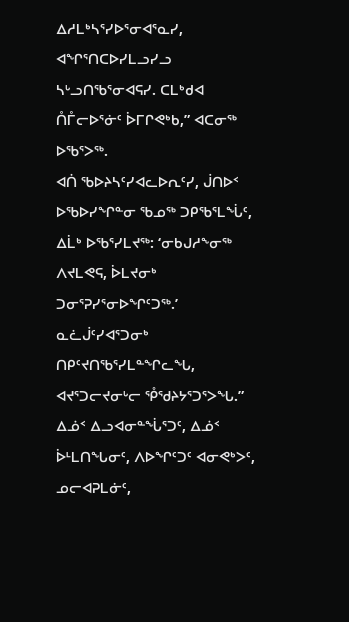ᐃᓱᒪᒃᓴᕐᓯᐅᕐᓂᐊᕐᓇᓯ, ᐊᖏᕐᑎᑕᐅᓯᒪᓗᓯᓗ ᓴᒡᓗᑎᖃᕐᓂᐊᕋᓯ. ᑕᒪᒃᑯᐊ ᑍᒤᓕᐅᕐᓃᑦ ᐆᒥᒋᕙᒃᑲ,” ᐊᑕᓂᖅ ᐅᖃᕐᐳᖅ.
ᐊᑏ ᖃᐅᔨᓴᑦᓯᐊᓚᐅᕆᑦᓯ, ᒎᑎᐅᑉ ᐅᖃᐅᓯᖏᓐᓂ ᖃᓄᖅ ᑐᑭᖃᕐᒪᖔᑦ, ᐃᒫᒃ ᐅᖃᕐᓯᒪᔪᖅ: ‘ᓂᑲᒍᓱᖕᓂᖅ ᐱᔪᒪᕙᕋ, ᐆᒪᔪᓂᒃ ᑐᓂᕐᕈᓯᕐᓂᐅᖏᑦᑐᖅ.’ ᓇᓛᒎᑦᓯᐊᕐᑐᓂᒃ ᑎᑭᑦᔪᑎᖃᕐᓯᒪᓐᖏᓚᖓ, ᐊᔪᕐᑐᓕᔪᓂᒡᓕ ᕾᖁᔨᔭᕐᑐᕐᐳᖓ.”
ᐃᓅᑉ ᐃᓗᐊᓂᓐᖔᕐᑐᑦ, ᐃᓅᑉ ᐆᒻᒪᑎᖓᓂᑦ, ᐱᐅᖏᑦᑐᑦ ᐊᓂᕙᒃᐳᑦ, ᓄᓕᐊᕈᒪᓃᑦ,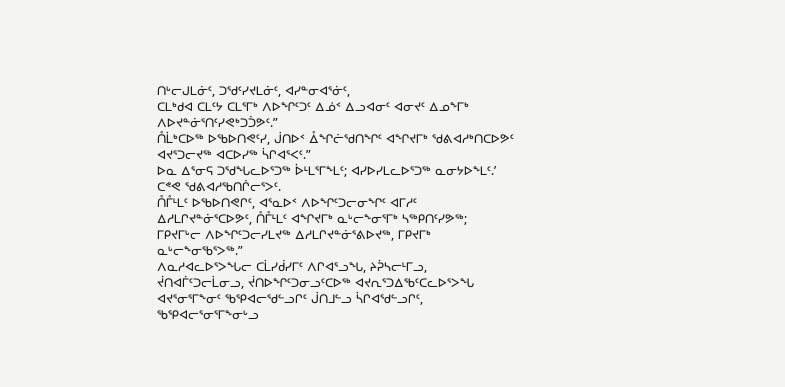ᑎᒡᓕᒍᒪᓃᑦ, ᑐᖁᑦᓯᔪᒪᓃᑦ, ᐊᓯᓐᓂᐊᕐᓃᑦ,
ᑕᒪᒃᑯᐊ ᑕᒪᑦᔭ ᑕᒪᕐᒥᒃ ᐱᐅᖏᑦᑐᑦ ᐃᓅᑉ ᐃᓗᐊᓂᑦ ᐊᓂᔪᑦ ᐃᓄᖕᒥᒃ ᐱᐅᔪᓐᓃᕐᑎᑦᓯᕙᒃᑐᑑᕗᑦ.”
ᑍᒫᒃᑕᐅᖅ ᐅᖃᐅᑎᕙᑦᓯ, ᒎᑎᐅᑉ ᐂᖏᓖᖁᑎᖏᑦ ᐊᖏᔪᒥᒃ ᖁᕕᐊᓱᒃᑎᑕᐅᕗᑦ ᐊᔪᕐᑐᓕᔪᖅ ᐊᑕᐅᓯᖅ ᓵᒋᐊᕐᐸᑦ.”
ᐅᓇ ᐃᕐᓂᕋ ᑐᖁᖓᓚᐅᕐᑐᖅ ᐆᒻᒪᕐᒥᖕᒪᑦ; ᐊᓯᐅᓯᒪᓚᐅᕐᑐᖅ ᓇᓂᔭᐅᖕᒪᑦ.’ ᑕᕝᕙ ᖁᕕᐊᓱᖃᑎᒌᓕᕐᐳᑦ.
ᑍᒤᒻᒪᑦ ᐅᖃᐅᑎᕙᒋᑦ, ᐊᕐᓇᐅᑉ ᐱᐅᖏᑦᑐᓕᓂᖏᑦ ᐊᒥᓱᑦ ᐃᓱᒪᒋᔪᓐᓃᕐᑕᐅᕗᑦ, ᑍᒤᒻᒪᑦ ᐊᖏᔪᒥᒃ ᓇᒡᓕᖕᓂᕐᒥᒃ ᓴᖅᑭᑎᑦᓯᕗᖅ; ᒥᑭᔪᒥᒡᓕ ᐱᐅᖏᑦᑐᓕᓯᒪᔪᖅ ᐃᓱᒪᒋᔪᓐᓃᕐᕕᐅᔪᖅ, ᒥᑭᔪᒥᒃ ᓇᒡᓕᖕᓂᖃᕐᐳᖅ.”
ᐱᓇᓱᐊᓚᐅᕐᐳᖓᓕ ᑕᒫᓯᑰᓯᒥᑦ ᐱᒋᐊᕐᓗᖓ, ᔨᕉᓴᓕᒻᒥᓗ, ᔫᑎᐊᒦᑦᑐᓕᒫᓂᓗ, ᔫᑎᐅᖏᑦᑐᓂᓗᑦᑕᐅᖅ ᐊᔪᕆᕐᑐᐃᖃᑦᑕᓚᐅᕐᐳᖓ ᐊᔪᕐᓂᕐᒥᖕᓂᑦ ᖃᕿᐊᓕᖁᓪᓗᒋᑦ ᒎᑎᒧᓪᓗ ᓵᒋᐊᖁᓪᓗᒋᑦ, ᖃᕿᐊᓕᕐᓂᕐᒥᖕᓂᒡᓗ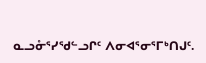ᓇᓗᓁᕐᓯᖁᓪᓗᒋᑦ ᐱᓂᐊᕐᓂᕐᒥᒃᑎᒍᑦ.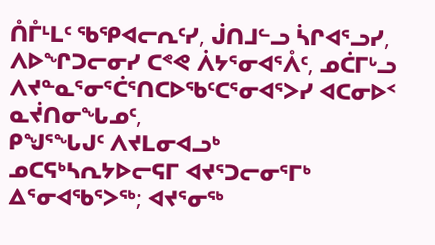ᑍᒤᒻᒪᑦ ᖃᕿᐊᓕᕆᑦᓯ, ᒎᑎᒧᓪᓗ ᓵᒋᐊᕐᓗᓯ, ᐱᐅᖏᑐᓕᓂᓯ ᑕᕝᕙ ᐲᔭᕐᓂᐊᕐᐰᑦ, ᓄᑖᒥᒡᓗ ᐱᔪᓐᓇᕐᓂᕐᑖᕐᑎᑕᐅᖃᑦᑕᕐᓂᐊᕐᐳᓯ ᐊᑕᓂᐅᑉ ᓇᔫᑎᓂᖓᓄᑦ,
ᑭᖑᕐᖓᒍᑦ ᐱᔪᒪᓂᐊᓗᒃ ᓄᑕᕋᒃᓴᕆᔭᐅᓕᕋᒥ ᐊᔪᕐᑐᓕᓂᕐᒥᒃ ᐃᕐᓂᐊᖃᕐᐳᖅ; ᐊᔪᕐᓂᖅ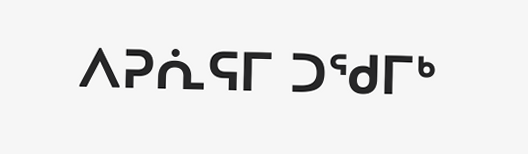ᐱᕈᕇᕋᒥ ᑐᖁᒥᒃ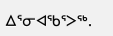ᐃᕐᓂᐊᖃᕐᐳᖅ.